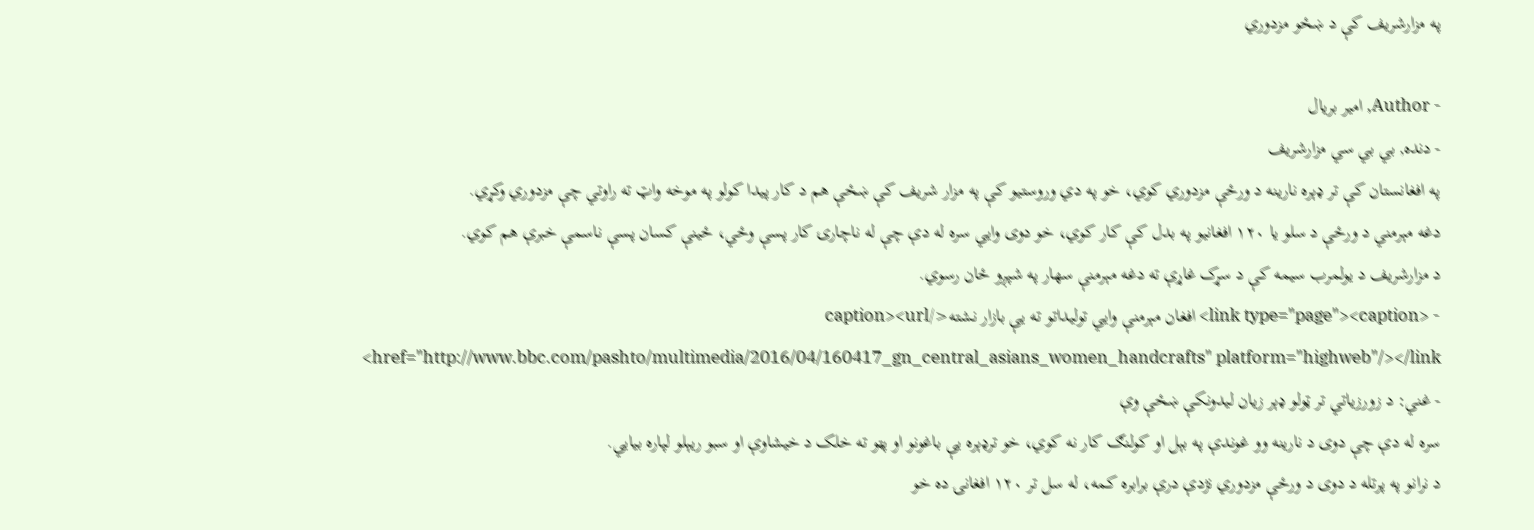په مزارشریف کې د ښځو مزدوري

- Author, امیر بریال
- دنده, بي بي سي مزارشریف
په افغانستان کې تر ډېره نارینه د ورځې مزدوري کوي، خو په دي وروستیو کې په مزار شریف کې ښځې هم د کار پیدا کولو په موخه واټ ته راوتي چې مزدوري وکړي.
دغه مېرمني د ورځې د سلو یا ۱۲۰ افغانيو په بدل کې کار کوي، خو دوی وايي سره له دې چې له ناچارۍ کار پسې وځي، ځینې کسان پسې ناسمې خبرې هم کوي.
د مزارشریف د یولمرب سیمه کې د سړک غاړې ته دغه مېرمنې سهار په شپږو ځان رسوي.
- <link type="page"><caption> افغان مېرمنې وايي توليداتو ته يې بازار نشته</caption><url href="http://www.bbc.com/pashto/multimedia/2016/04/160417_gn_central_asians_women_handcrafts" platform="highweb"/></link>
- غني: د زورزياتي تر ټولو ډېر زيان ليدونکې ښځې وې
سره له دې چې دوی د نارینه وو غوندې په بېل او کولنګ کار نه کوي، خو ترډېره يې باغونو او پټو ته خلک د خیشاوې او سبو ریېلو لپاره بیايي.
د نرانو په پرتله د دوی د ورځې مزدوري نژدې درې برابره کمه، له سل تر ۱۲۰ افغانۍ ده خو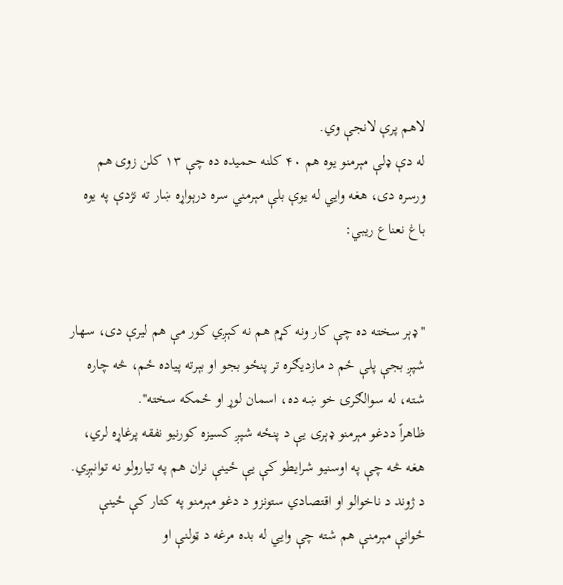لاهم پرې لانجې وي.
له دې ډلې مېرمنو یوه هم ۴۰ کلنه حمیده ده چې ۱۳ کلن زوی هم ورسره دی، هغه وايي له یوې بلې مېرمني سره درېواړه ښار ته نژدې په یوه باغ نعناع ریبي:


''ډېر سخته ده چې کار ونه کړم هم نه کېږي کور مې هم لیرې دی، سهار شپږ بجې پلې ځم د مازدیګره تر پنځو بجو او بېرته پیاده ځم، څه چاره شته، له سوالګرۍ خو ښه ده، اسمان لوړ او ځمکه سخته''.
ظاهراً ددغو مېرمنو ډېری یې د پنځه شپږ کسیزه کورنیو نفقه پرغاړه لري، هغه څه چې په اوسنیو شرایطو کې یې ځینې نران هم په تیارولو نه توانېږي.
د ژوند د ناخوالو او اقتصادي ستونزو د دغو مېرمنو په کتار کې ځینې ځوانې مېرمنې هم شته چې وايي له بده مرغه د ټولنې او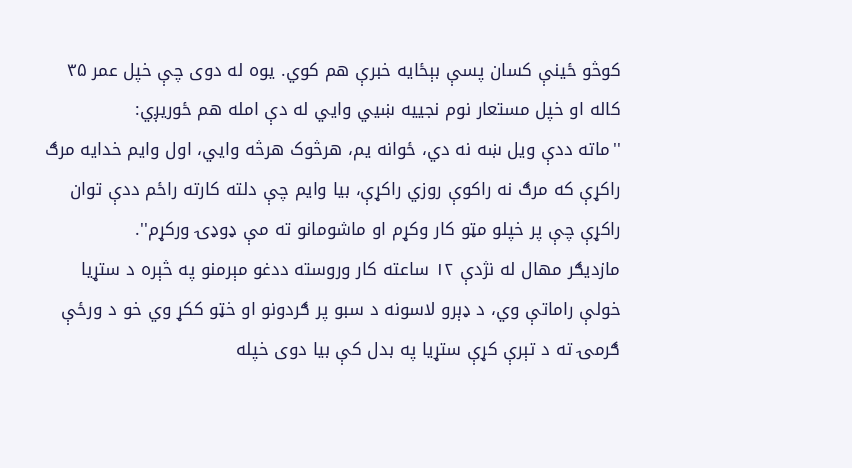کوڅو ځینې کسان پسې بېځایه خبرې هم کوي. یوه له دوی چې خپل عمر ۳۵ کاله او خپل مستعار نوم نجییه ښيي وايي له دې امله هم ځوریږي:
''ماته ددې ویل ښه نه دي، ځوانه یم، هرڅوک هرڅه وايي، اول وایم خدایه مرګ راکړې که مرګ نه راکوې روزي راکړې، بیا وایم چې دلته کارته راځم ددې توان راکړې چې پر خپلو مټو کار وکړم او ماشومانو ته مې ډوډۍ ورکړم''.
مازدیګر مهال له نژدې ۱۲ ساعته کار وروسته ددغو مېرمنو په څېره د ستړیا خولې راماتې وي، د ډېرو لاسونه د سبو پر ګردونو او خټو ککړ وي خو د ورځې ګرمۍ ته د تېرې کړې ستړیا په بدل کې بیا دوی خپله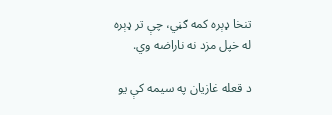تنخا ډېره کمه ګڼي، چې تر ډېره له خپل مزد نه ناراضه وي.

د قعله غازیان په سیمه کې یو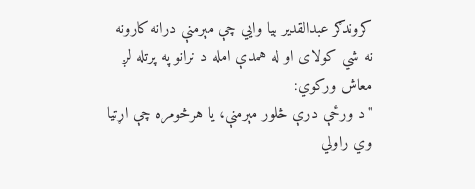کروندګر عبدالقدیر بیا وايي چې مېرمنې درانه کارونه نه شي کولای او له همدې امله د نرانو په پرتله لږ معاش ورکوي:
''د ورځې درې څلور مېرمنې، یا هرڅومره چې اړتیا وي راولي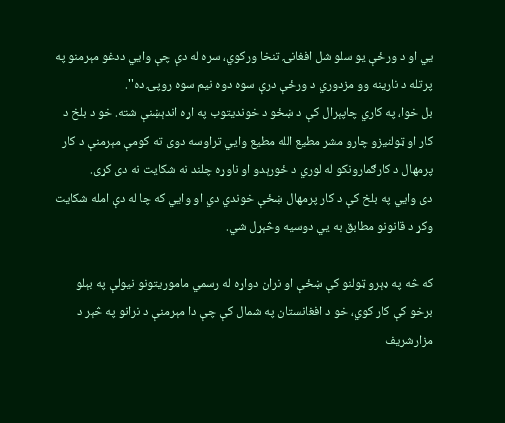يي او د ورځې یو سلو شل افغانۍ تنخا ورکوي، سره له دې چې وايي ددغو مېرمنو په پرتله د نارینه وو مزدوري د ورځې درې سوه دوه نیم سوه روپۍ ده''.
بل خوا، په کاري چاپېرال کې د ښځو د خوندیتوب په اړه اندېښنې شته. خو د بلخ د کار او ټولنیزو چارو مشر مطیع الله مطیع وايي تراوسه دوی ته کومې مېرمنې د کار پرمهال د کارګمارونکو له لوري د ځورېدو او ناوړه چلند نه شکایت نه دی کړی.
دی وايي په بلخ کې د کار پرمهال ښځې خوندي دي او وايي که چا له دې امله شکایت وکړ د قانونو مطابق به يي دوسیه وڅېړل شي.

که څه په ډېرو ټولنو کې ښځې او نران دواړه له رسمي ماموریتونو نیولې په بېلو برخو کې کار کوي، خو د افغانستان په شمال کې چې دا مېرمنې د نرانو په څېر د مزارشریف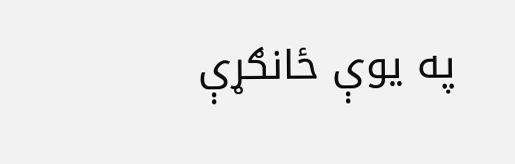په یوې ځانګړې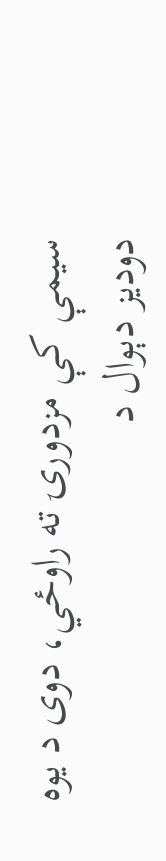سیمې کې مزدورۍ ته راوځي، دوی د یوه دودیز دېوال د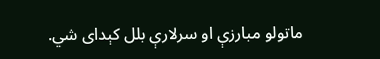ماتولو مبارزې او سرلارې بلل کېدای شي.